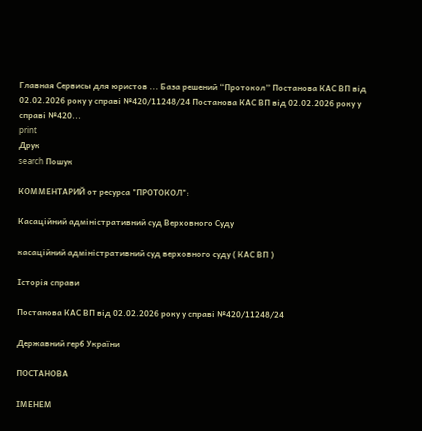Главная Сервисы для юристов ... База решений “Протокол” Постанова КАС ВП від 02.02.2026 року у справі №420/11248/24 Постанова КАС ВП від 02.02.2026 року у справі №420...
print
Друк
search Пошук

КОММЕНТАРИЙ от ресурса "ПРОТОКОЛ":

Касаційний адміністративний суд Верховного Суду

касаційний адміністративний суд верховного суду ( КАС ВП )

Історія справи

Постанова КАС ВП від 02.02.2026 року у справі №420/11248/24

Державний герб України

ПОСТАНОВА

ІМЕНЕМ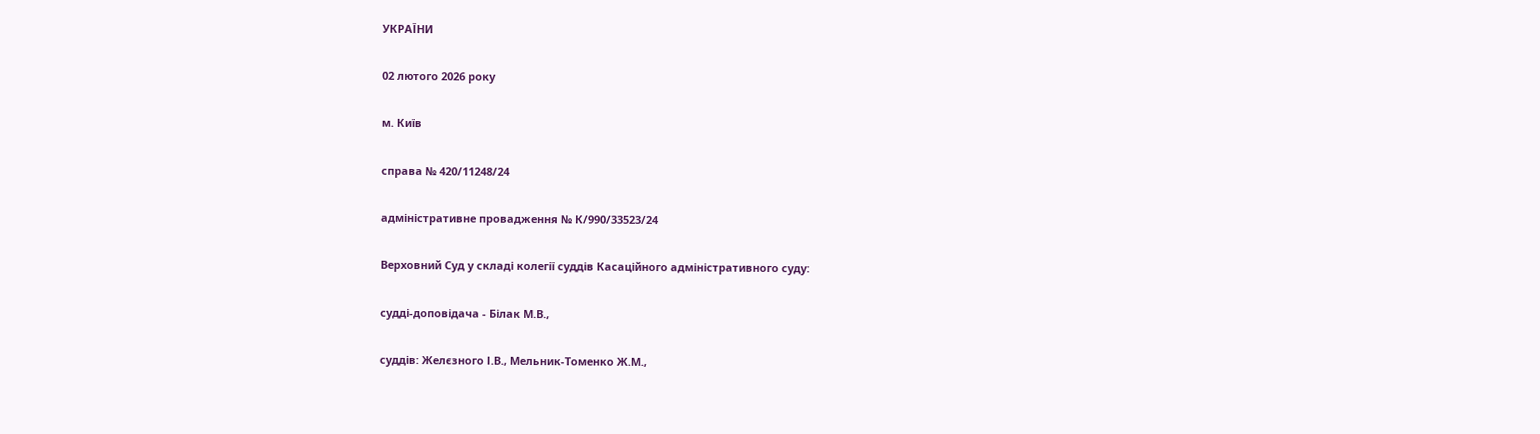УКРАЇНИ

02 лютого 2026 року

м. Київ

справа № 420/11248/24

адміністративне провадження № К/990/33523/24

Верховний Суд у складі колегії суддів Касаційного адміністративного суду:

судді-доповідача - Білак М.В.,

суддів: Желєзного І.В., Мельник-Томенко Ж.М.,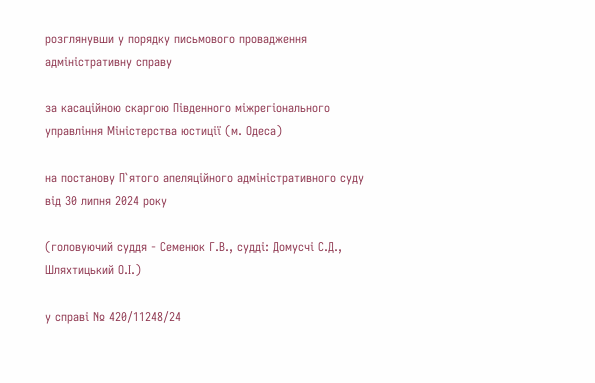розглянувши у порядку письмового провадження адміністративну справу

за касаційною скаргою Південного міжрегіонального управління Міністерства юстиції (м. Одеса)

на постанову П`ятого апеляційного адміністративного суду від 30 липня 2024 року

(головуючий суддя - Семенюк Г.В., судді: Домусчі С.Д., Шляхтицький О.І.)

у справі № 420/11248/24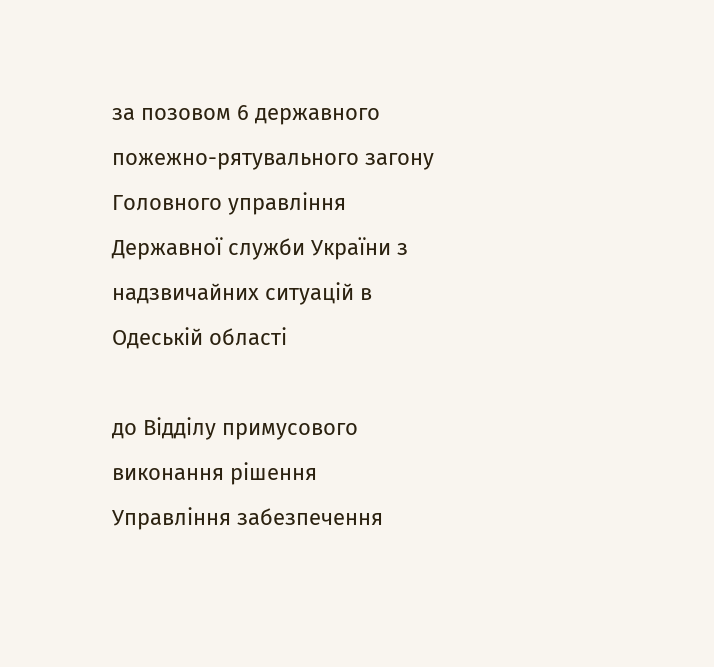за позовом 6 державного пожежно-рятувального загону Головного управління Державної служби України з надзвичайних ситуацій в Одеській області

до Відділу примусового виконання рішення Управління забезпечення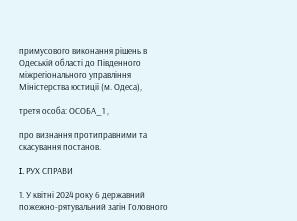примусового виконання рішень в Одеській області до Південного міжрегіонального управління Міністерства юстиції (м. Одеса),

третя особа: ОСОБА_1 ,

про визнання протиправними та скасування постанов.

I. РУХ СПРАВИ

1. У квітні 2024 року 6 державний пожежно-рятувальний загін Головного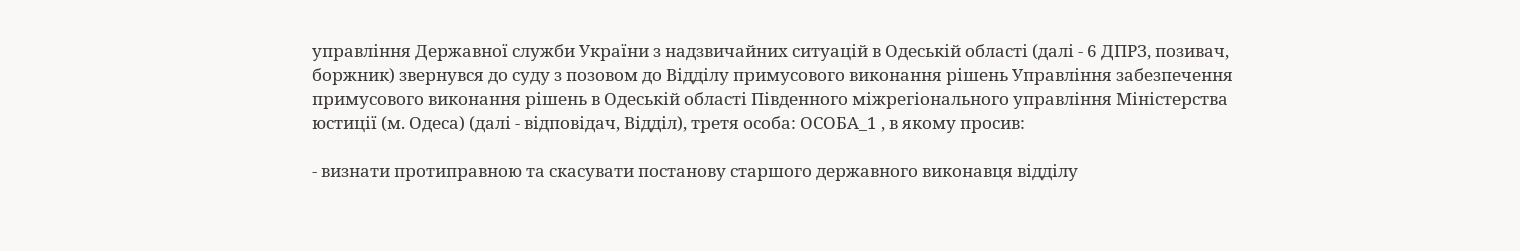управління Державної служби України з надзвичайних ситуацій в Одеській області (далі - 6 ДПРЗ, позивач, боржник) звернувся до суду з позовом до Відділу примусового виконання рішень Управління забезпечення примусового виконання рішень в Одеській області Південного міжрегіонального управління Міністерства юстиції (м. Одеса) (далі - відповідач, Відділ), третя особа: ОСОБА_1 , в якому просив:

- визнати протиправною та скасувати постанову старшого державного виконавця відділу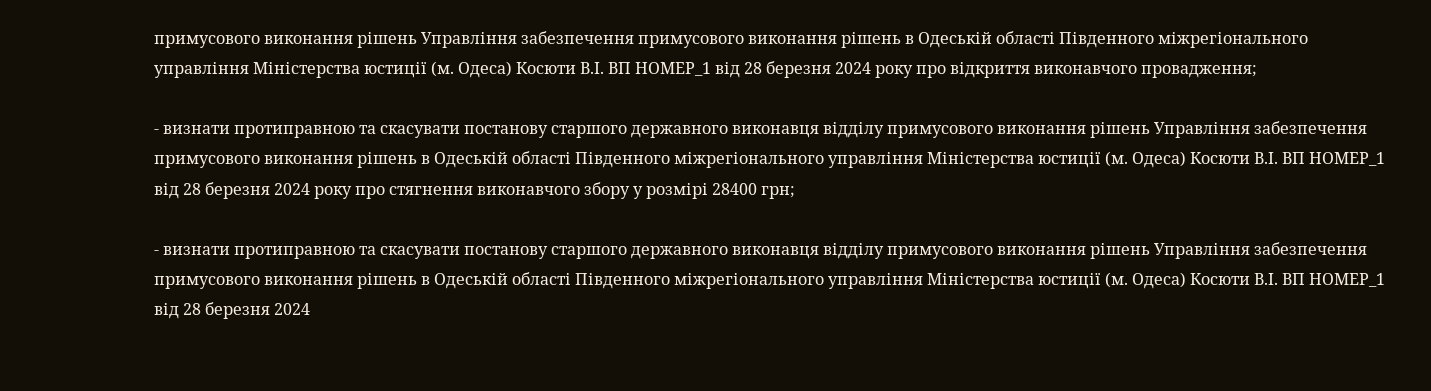примусового виконання рішень Управління забезпечення примусового виконання рішень в Одеській області Південного міжрегіонального управління Міністерства юстиції (м. Одеса) Косюти В.І. ВП НОМЕР_1 від 28 березня 2024 року про відкриття виконавчого провадження;

- визнати протиправною та скасувати постанову старшого державного виконавця відділу примусового виконання рішень Управління забезпечення примусового виконання рішень в Одеській області Південного міжрегіонального управління Міністерства юстиції (м. Одеса) Косюти В.І. ВП НОМЕР_1 від 28 березня 2024 року про стягнення виконавчого збору у розмірі 28400 грн;

- визнати протиправною та скасувати постанову старшого державного виконавця відділу примусового виконання рішень Управління забезпечення примусового виконання рішень в Одеській області Південного міжрегіонального управління Міністерства юстиції (м. Одеса) Косюти В.І. ВП НОМЕР_1 від 28 березня 2024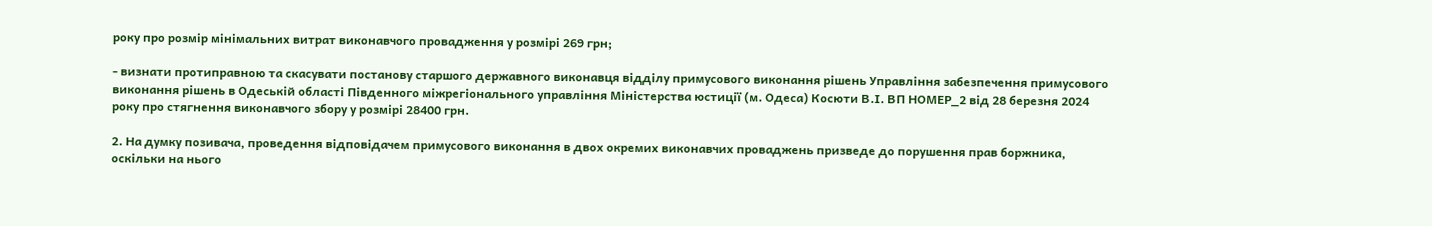року про розмір мінімальних витрат виконавчого провадження у розмірі 269 грн;

- визнати протиправною та скасувати постанову старшого державного виконавця відділу примусового виконання рішень Управління забезпечення примусового виконання рішень в Одеській області Південного міжрегіонального управління Міністерства юстиції (м. Одеса) Косюти В.І. ВП НОМЕР_2 від 28 березня 2024 року про стягнення виконавчого збору у розмірі 28400 грн.

2. На думку позивача, проведення відповідачем примусового виконання в двох окремих виконавчих проваджень призведе до порушення прав боржника, оскільки на нього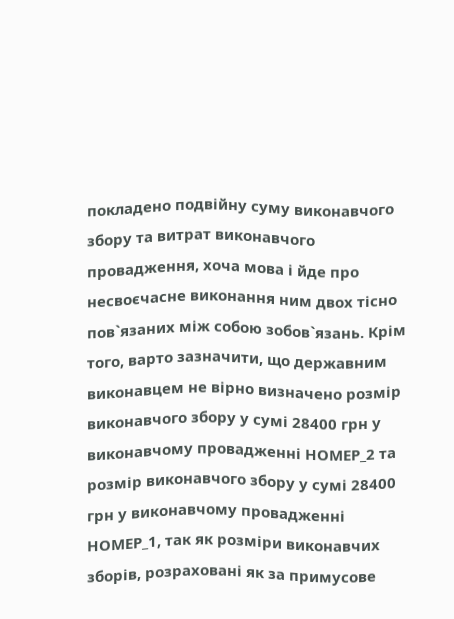покладено подвійну суму виконавчого збору та витрат виконавчого провадження, хоча мова і йде про несвоєчасне виконання ним двох тісно пов`язаних між собою зобов`язань. Крім того, варто зазначити, що державним виконавцем не вірно визначено розмір виконавчого збору у сумі 28400 грн у виконавчому провадженні НОМЕР_2 та розмір виконавчого збору у сумі 28400 грн у виконавчому провадженні НОМЕР_1, так як розміри виконавчих зборів, розраховані як за примусове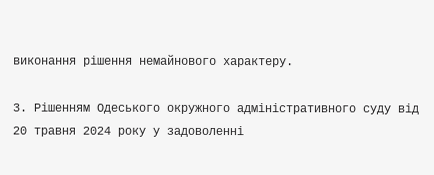виконання рішення немайнового характеру.

3. Рішенням Одеського окружного адміністративного суду від 20 травня 2024 року у задоволенні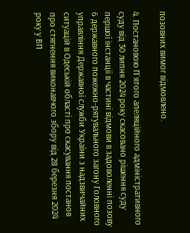позовних вимог відмовлено.

4. Постановою П`ятого апеляційного адміністративного суду від 30 липня 2024 року скасовано рішення суду першої інстанції в частині відмови в задоволенні позову 6 державного пожежно-рятувального загону Головного управління Державної служби України з надзвичайних ситуацій в Одеській області про скасування постанов про стягнення виконавчого збору від 28 березня 2024 року у ВП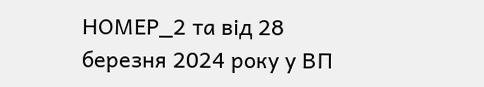НОМЕР_2 та від 28 березня 2024 року у ВП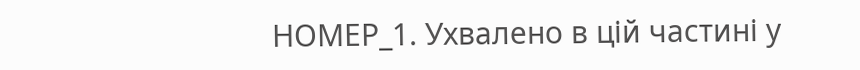НОМЕР_1. Ухвалено в цій частині у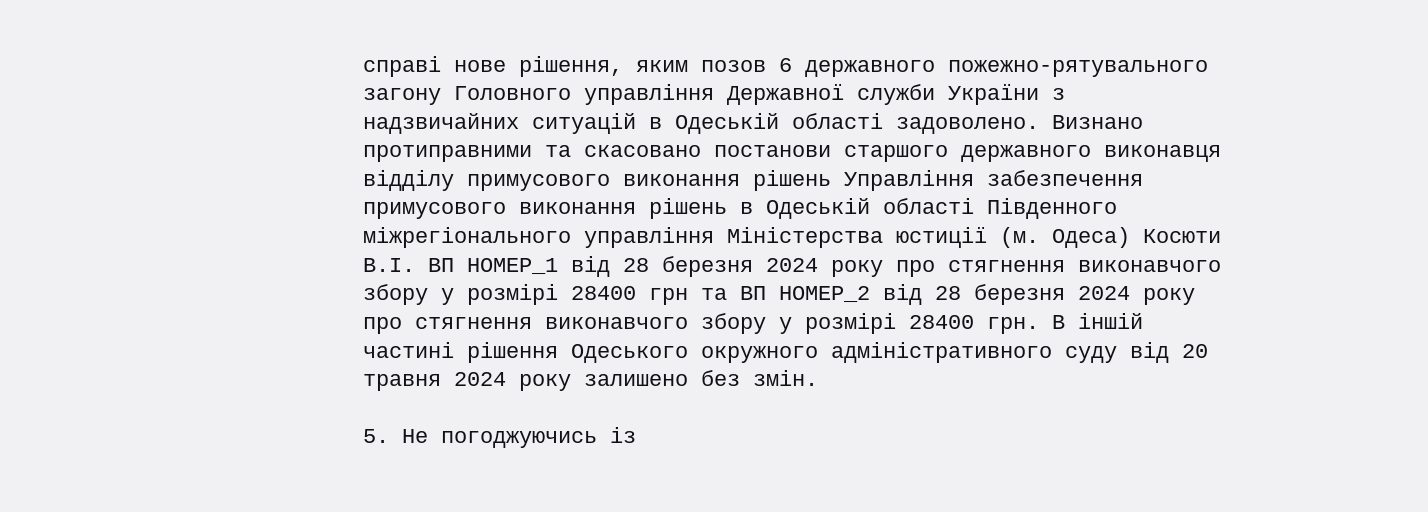справі нове рішення, яким позов 6 державного пожежно-рятувального загону Головного управління Державної служби України з надзвичайних ситуацій в Одеській області задоволено. Визнано протиправними та скасовано постанови старшого державного виконавця відділу примусового виконання рішень Управління забезпечення примусового виконання рішень в Одеській області Південного міжрегіонального управління Міністерства юстиції (м. Одеса) Косюти В.І. ВП НОМЕР_1 від 28 березня 2024 року про стягнення виконавчого збору у розмірі 28400 грн та ВП НОМЕР_2 від 28 березня 2024 року про стягнення виконавчого збору у розмірі 28400 грн. В іншій частині рішення Одеського окружного адміністративного суду від 20 травня 2024 року залишено без змін.

5. Не погоджуючись із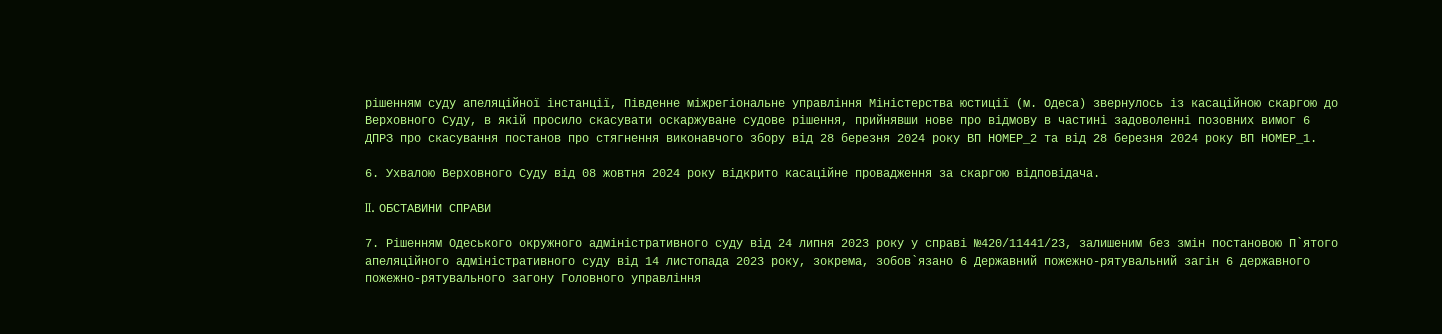рішенням суду апеляційної інстанції, Південне міжрегіональне управління Міністерства юстиції (м. Одеса) звернулось із касаційною скаргою до Верховного Суду, в якій просило скасувати оскаржуване судове рішення, прийнявши нове про відмову в частині задоволенні позовних вимог 6 ДПРЗ про скасування постанов про стягнення виконавчого збору від 28 березня 2024 року ВП НОМЕР_2 та від 28 березня 2024 року ВП НОМЕР_1.

6. Ухвалою Верховного Суду від 08 жовтня 2024 року відкрито касаційне провадження за скаргою відповідача.

II. ОБСТАВИНИ СПРАВИ

7. Рішенням Одеського окружного адміністративного суду від 24 липня 2023 року у справі №420/11441/23, залишеним без змін постановою П`ятого апеляційного адміністративного суду від 14 листопада 2023 року, зокрема, зобов`язано 6 Державний пожежно-рятувальний загін 6 державного пожежно-рятувального загону Головного управління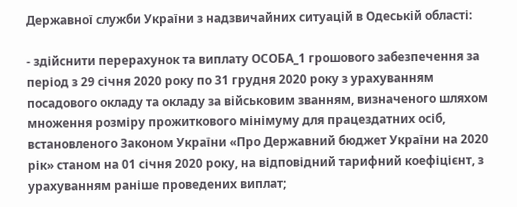Державної служби України з надзвичайних ситуацій в Одеській області:

- здійснити перерахунок та виплату ОСОБА_1 грошового забезпечення за період з 29 січня 2020 року по 31 грудня 2020 року з урахуванням посадового окладу та окладу за військовим званням, визначеного шляхом множення розміру прожиткового мінімуму для працездатних осіб, встановленого Законом України «Про Державний бюджет України на 2020 рік» станом на 01 січня 2020 року, на відповідний тарифний коефіцієнт, з урахуванням раніше проведених виплат;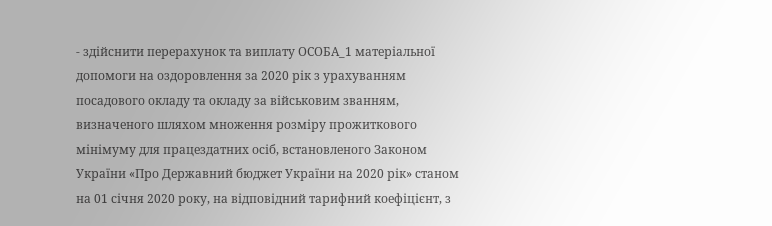- здійснити перерахунок та виплату ОСОБА_1 матеріальної допомоги на оздоровлення за 2020 рік з урахуванням посадового окладу та окладу за військовим званням, визначеного шляхом множення розміру прожиткового мінімуму для працездатних осіб, встановленого Законом України «Про Державний бюджет України на 2020 рік» станом на 01 січня 2020 року, на відповідний тарифний коефіцієнт, з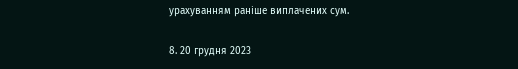урахуванням раніше виплачених сум.

8. 20 грудня 2023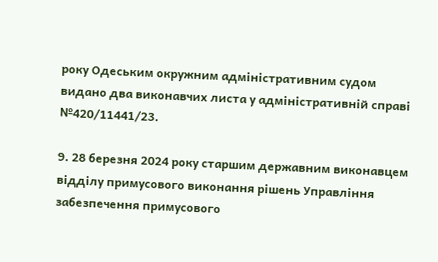року Одеським окружним адміністративним судом видано два виконавчих листа у адміністративній справі №420/11441/23.

9. 28 березня 2024 року старшим державним виконавцем відділу примусового виконання рішень Управління забезпечення примусового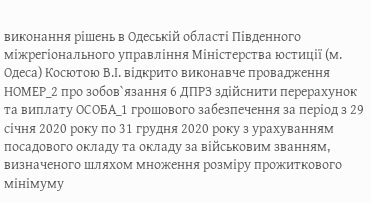виконання рішень в Одеській області Південного міжрегіонального управління Міністерства юстиції (м. Одеса) Косютою В.І. відкрито виконавче провадження НОМЕР_2 про зобов`язання 6 ДПРЗ здійснити перерахунок та виплату ОСОБА_1 грошового забезпечення за період з 29 січня 2020 року по 31 грудня 2020 року з урахуванням посадового окладу та окладу за військовим званням, визначеного шляхом множення розміру прожиткового мінімуму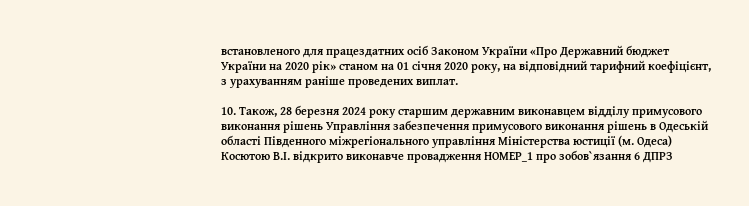встановленого для працездатних осіб Законом України «Про Державний бюджет України на 2020 рік» станом на 01 січня 2020 року, на відповідний тарифний коефіцієнт, з урахуванням раніше проведених виплат.

10. Також, 28 березня 2024 року старшим державним виконавцем відділу примусового виконання рішень Управління забезпечення примусового виконання рішень в Одеській області Південного міжрегіонального управління Міністерства юстиції (м. Одеса) Косютою В.І. відкрито виконавче провадження НОМЕР_1 про зобов`язання 6 ДПРЗ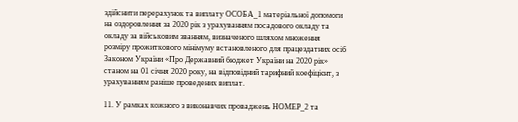здійснити перерахунок та виплату ОСОБА_1 матеріальної допомоги на оздоровлення за 2020 рік з урахуванням посадового окладу та окладу за військовим званням, визначеного шляхом множення розміру прожиткового мінімуму встановленого для працездатних осіб Законом України «Про Державний бюджет України на 2020 рік» станом на 01 січня 2020 року, на відповідний тарифний коефіцієнт, з урахуванням раніше проведених виплат.

11. У рамках кожного з виконавчих проваджень НОМЕР_2 та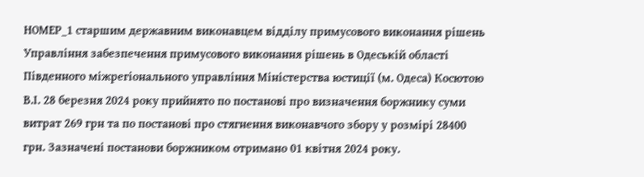НОМЕР_1 старшим державним виконавцем відділу примусового виконання рішень Управління забезпечення примусового виконання рішень в Одеській області Південного міжрегіонального управління Міністерства юстиції (м. Одеса) Косютою В.І. 28 березня 2024 року прийнято по постанові про визначення боржнику суми витрат 269 грн та по постанові про стягнення виконавчого збору у розмірі 28400 грн. Зазначені постанови боржником отримано 01 квітня 2024 року.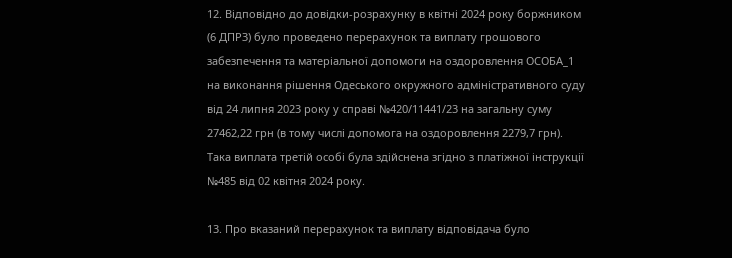12. Відповідно до довідки-розрахунку в квітні 2024 року боржником (6 ДПРЗ) було проведено перерахунок та виплату грошового забезпечення та матеріальної допомоги на оздоровлення ОСОБА_1 на виконання рішення Одеського окружного адміністративного суду від 24 липня 2023 року у справі №420/11441/23 на загальну суму 27462,22 грн (в тому числі допомога на оздоровлення 2279,7 грн). Така виплата третій особі була здійснена згідно з платіжної інструкції №485 від 02 квітня 2024 року.

13. Про вказаний перерахунок та виплату відповідача було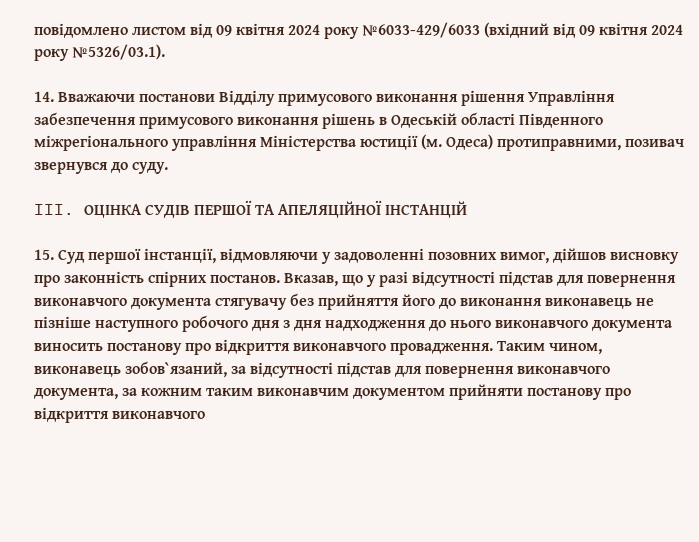повідомлено листом від 09 квітня 2024 року №6033-429/6033 (вхідний від 09 квітня 2024 року №5326/03.1).

14. Вважаючи постанови Відділу примусового виконання рішення Управління забезпечення примусового виконання рішень в Одеській області Південного міжрегіонального управління Міністерства юстиції (м. Одеса) протиправними, позивач звернувся до суду.

III. ОЦІНКА СУДІВ ПЕРШОЇ ТА АПЕЛЯЦІЙНОЇ ІНСТАНЦІЙ

15. Суд першої інстанції, відмовляючи у задоволенні позовних вимог, дійшов висновку про законність спірних постанов. Вказав, що у разі відсутності підстав для повернення виконавчого документа стягувачу без прийняття його до виконання виконавець не пізніше наступного робочого дня з дня надходження до нього виконавчого документа виносить постанову про відкриття виконавчого провадження. Таким чином, виконавець зобов`язаний, за відсутності підстав для повернення виконавчого документа, за кожним таким виконавчим документом прийняти постанову про відкриття виконавчого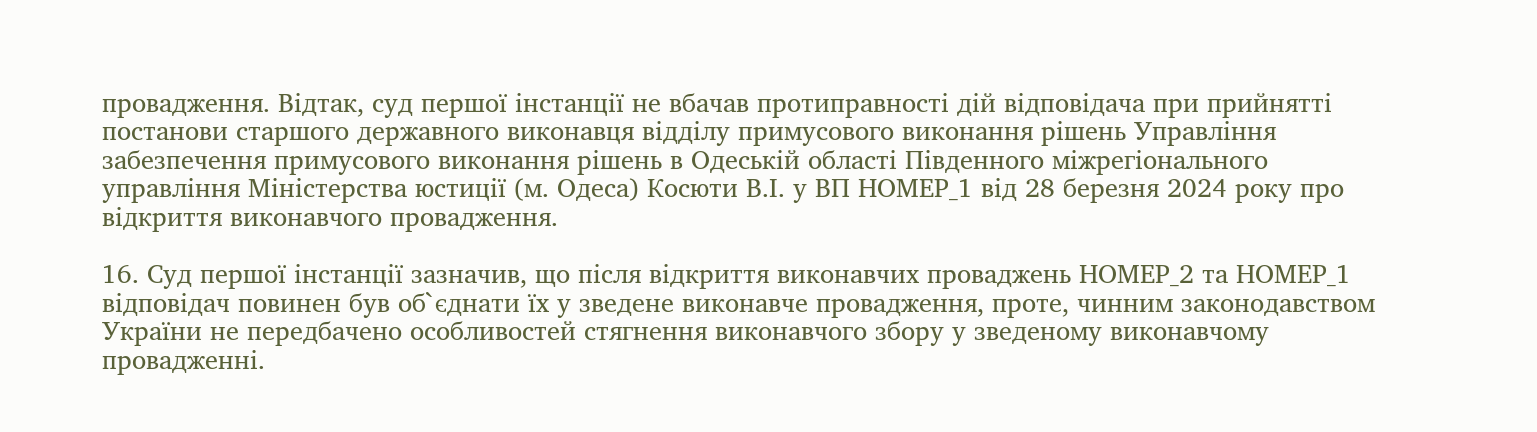провадження. Відтак, суд першої інстанції не вбачав протиправності дій відповідача при прийнятті постанови старшого державного виконавця відділу примусового виконання рішень Управління забезпечення примусового виконання рішень в Одеській області Південного міжрегіонального управління Міністерства юстиції (м. Одеса) Косюти В.І. у ВП НОМЕР_1 від 28 березня 2024 року про відкриття виконавчого провадження.

16. Суд першої інстанції зазначив, що після відкриття виконавчих проваджень НОМЕР_2 та НОМЕР_1 відповідач повинен був об`єднати їх у зведене виконавче провадження, проте, чинним законодавством України не передбачено особливостей стягнення виконавчого збору у зведеному виконавчому провадженні.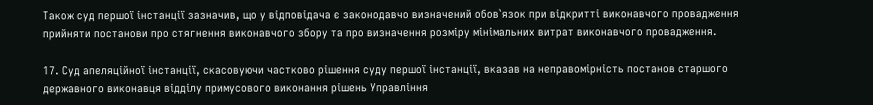Також суд першої інстанції зазначив, що у відповідача є законодавчо визначений обов`язок при відкритті виконавчого провадження прийняти постанови про стягнення виконавчого збору та про визначення розміру мінімальних витрат виконавчого провадження.

17. Суд апеляційної інстанції, скасовуючи частково рішення суду першої інстанції, вказав на неправомірність постанов старшого державного виконавця відділу примусового виконання рішень Управління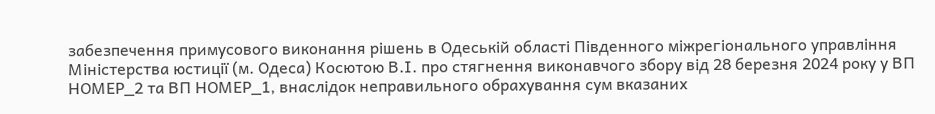забезпечення примусового виконання рішень в Одеській області Південного міжрегіонального управління Міністерства юстиції (м. Одеса) Косютою В.І. про стягнення виконавчого збору від 28 березня 2024 року у ВП НОМЕР_2 та ВП НОМЕР_1, внаслідок неправильного обрахування сум вказаних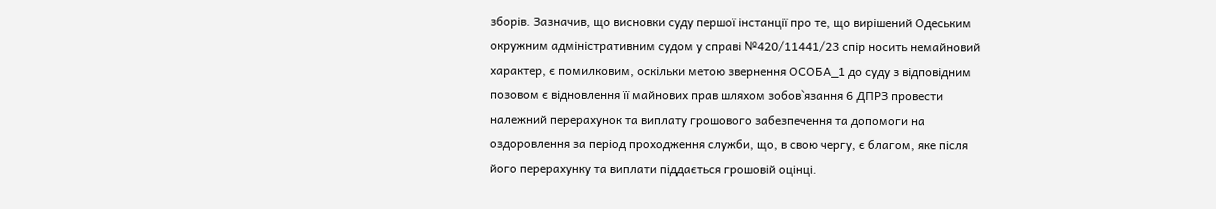зборів. Зазначив, що висновки суду першої інстанції про те, що вирішений Одеським окружним адміністративним судом у справі №420/11441/23 спір носить немайновий характер, є помилковим, оскільки метою звернення ОСОБА_1 до суду з відповідним позовом є відновлення її майнових прав шляхом зобов`язання 6 ДПРЗ провести належний перерахунок та виплату грошового забезпечення та допомоги на оздоровлення за період проходження служби, що, в свою чергу, є благом, яке після його перерахунку та виплати піддається грошовій оцінці.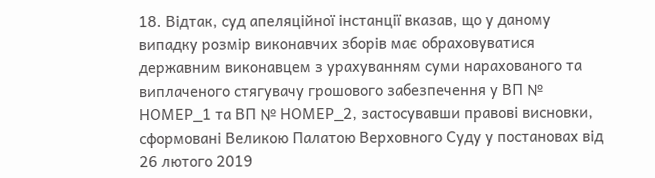18. Відтак, суд апеляційної інстанції вказав, що у даному випадку розмір виконавчих зборів має обраховуватися державним виконавцем з урахуванням суми нарахованого та виплаченого стягувачу грошового забезпечення у ВП № НОМЕР_1 та ВП № НОМЕР_2, застосувавши правові висновки, сформовані Великою Палатою Верховного Суду у постановах від 26 лютого 2019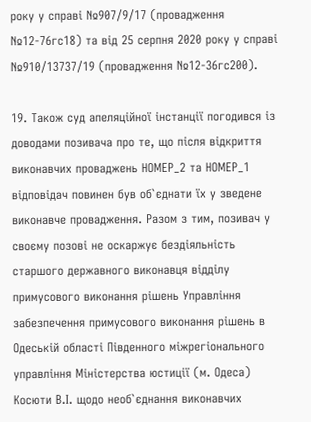року у справі №907/9/17 (провадження №12-76гс18) та від 25 серпня 2020 року у справі №910/13737/19 (провадження №12-36гс200).

19. Також суд апеляційної інстанції погодився із доводами позивача про те, що після відкриття виконавчих проваджень НОМЕР_2 та НОМЕР_1 відповідач повинен був об`єднати їх у зведене виконавче провадження. Разом з тим, позивач у своєму позові не оскаржує бездіяльність старшого державного виконавця відділу примусового виконання рішень Управління забезпечення примусового виконання рішень в Одеській області Південного міжрегіонального управління Міністерства юстиції (м. Одеса) Косюти В.І. щодо необ`єднання виконавчих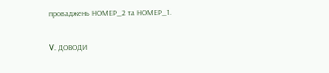проваджень НОМЕР_2 та НОМЕР_1.

V. ДОВОДИ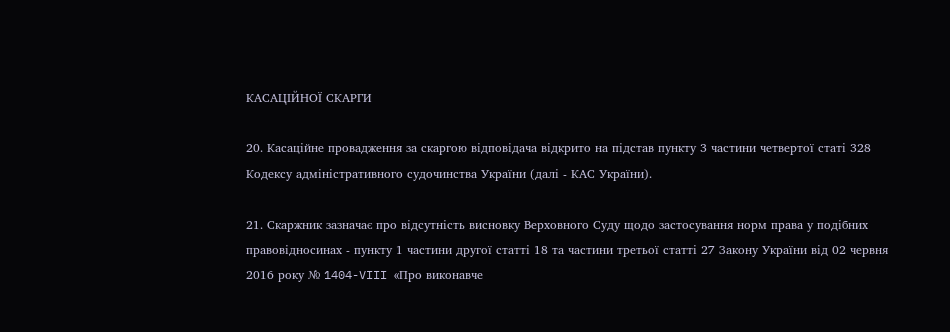КАСАЦІЙНОЇ СКАРГИ

20. Касаційне провадження за скаргою відповідача відкрито на підстав пункту 3 частини четвертої статі 328 Кодексу адміністративного судочинства України (далі - КАС України).

21. Скаржник зазначає про відсутність висновку Верховного Суду щодо застосування норм права у подібних правовідносинах - пункту 1 частини другої статті 18 та частини третьої статті 27 Закону України від 02 червня 2016 року № 1404-VIII «Про виконавче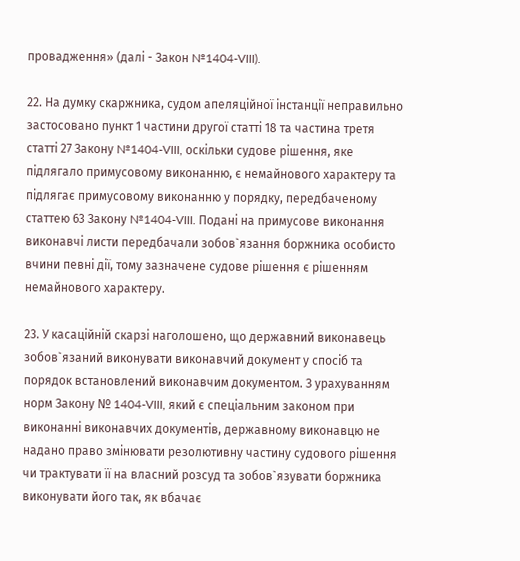провадження» (далі - Закон №1404-VIII).

22. На думку скаржника, судом апеляційної інстанції неправильно застосовано пункт 1 частини другої статті 18 та частина третя статті 27 Закону №1404-VIII, оскільки судове рішення, яке підлягало примусовому виконанню, є немайнового характеру та підлягає примусовому виконанню у порядку, передбаченому статтею 63 Закону №1404-VIII. Подані на примусове виконання виконавчі листи передбачали зобов`язання боржника особисто вчини певні дії, тому зазначене судове рішення є рішенням немайнового характеру.

23. У касаційній скарзі наголошено, що державний виконавець зобов`язаний виконувати виконавчий документ у спосіб та порядок встановлений виконавчим документом. З урахуванням норм Закону № 1404-VIII, який є спеціальним законом при виконанні виконавчих документів, державному виконавцю не надано право змінювати резолютивну частину судового рішення чи трактувати її на власний розсуд та зобов`язувати боржника виконувати його так, як вбачає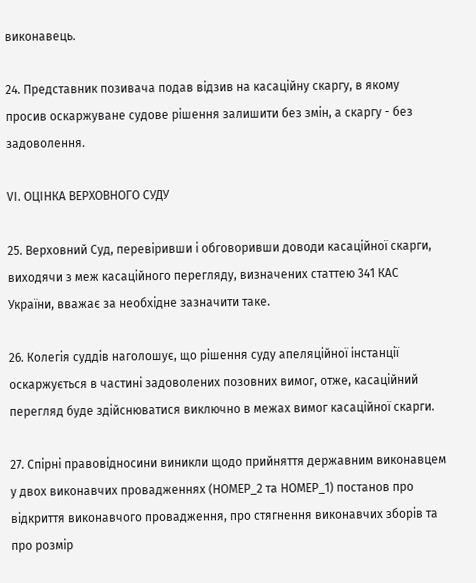виконавець.

24. Представник позивача подав відзив на касаційну скаргу, в якому просив оскаржуване судове рішення залишити без змін, а скаргу - без задоволення.

VI. ОЦІНКА ВЕРХОВНОГО СУДУ

25. Верховний Суд, перевіривши і обговоривши доводи касаційної скарги, виходячи з меж касаційного перегляду, визначених статтею 341 КАС України, вважає за необхідне зазначити таке.

26. Колегія суддів наголошує, що рішення суду апеляційної інстанції оскаржується в частині задоволених позовних вимог, отже, касаційний перегляд буде здійснюватися виключно в межах вимог касаційної скарги.

27. Спірні правовідносини виникли щодо прийняття державним виконавцем у двох виконавчих провадженнях (НОМЕР_2 та НОМЕР_1) постанов про відкриття виконавчого провадження, про стягнення виконавчих зборів та про розмір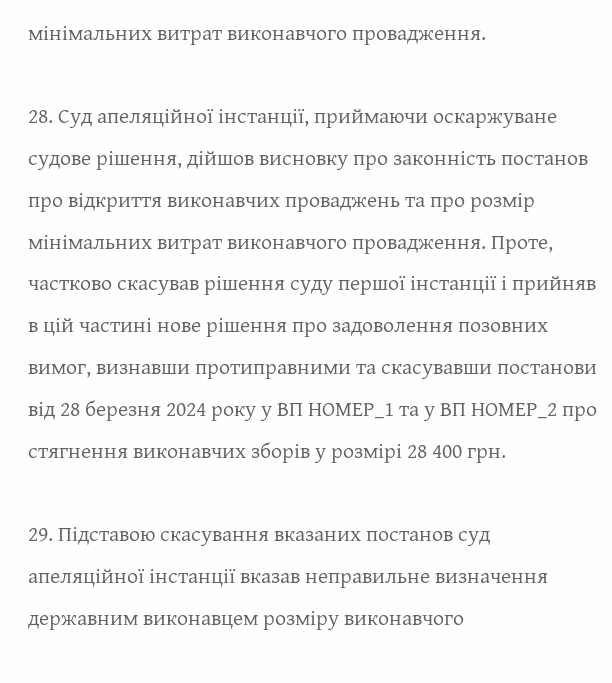мінімальних витрат виконавчого провадження.

28. Суд апеляційної інстанції, приймаючи оскаржуване судове рішення, дійшов висновку про законність постанов про відкриття виконавчих проваджень та про розмір мінімальних витрат виконавчого провадження. Проте, частково скасував рішення суду першої інстанції і прийняв в цій частині нове рішення про задоволення позовних вимог, визнавши протиправними та скасувавши постанови від 28 березня 2024 року у ВП НОМЕР_1 та у ВП НОМЕР_2 про стягнення виконавчих зборів у розмірі 28 400 грн.

29. Підставою скасування вказаних постанов суд апеляційної інстанції вказав неправильне визначення державним виконавцем розміру виконавчого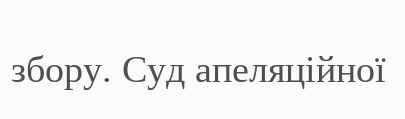збору. Суд апеляційної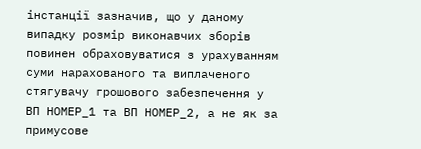інстанції зазначив, що у даному випадку розмір виконавчих зборів повинен обраховуватися з урахуванням суми нарахованого та виплаченого стягувачу грошового забезпечення у ВП НОМЕР_1 та ВП НОМЕР_2, а не як за примусове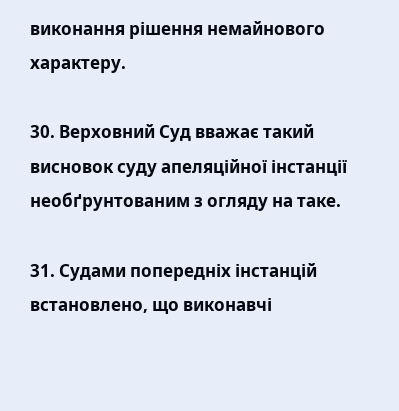виконання рішення немайнового характеру.

30. Верховний Суд вважає такий висновок суду апеляційної інстанції необґрунтованим з огляду на таке.

31. Судами попередніх інстанцій встановлено, що виконавчі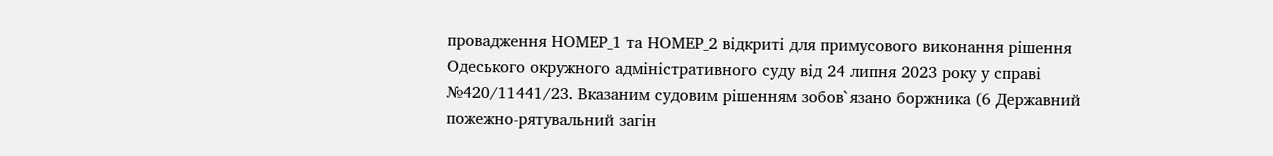провадження НОМЕР_1 та НОМЕР_2 відкриті для примусового виконання рішення Одеського окружного адміністративного суду від 24 липня 2023 року у справі №420/11441/23. Вказаним судовим рішенням зобов`язано боржника (6 Державний пожежно-рятувальний загін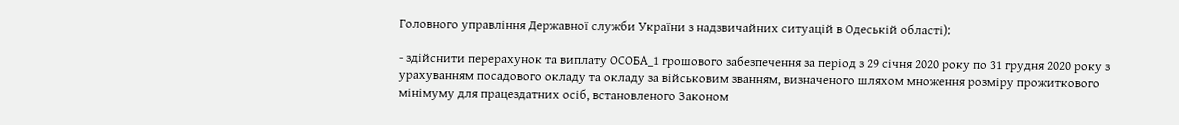Головного управління Державної служби України з надзвичайних ситуацій в Одеській області):

- здійснити перерахунок та виплату ОСОБА_1 грошового забезпечення за період з 29 січня 2020 року по 31 грудня 2020 року з урахуванням посадового окладу та окладу за військовим званням, визначеного шляхом множення розміру прожиткового мінімуму для працездатних осіб, встановленого Законом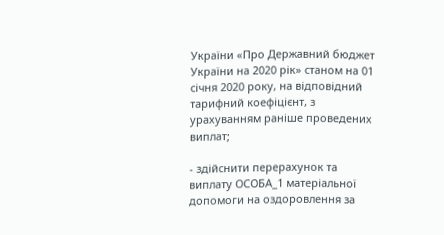України «Про Державний бюджет України на 2020 рік» станом на 01 січня 2020 року, на відповідний тарифний коефіцієнт, з урахуванням раніше проведених виплат;

- здійснити перерахунок та виплату ОСОБА_1 матеріальної допомоги на оздоровлення за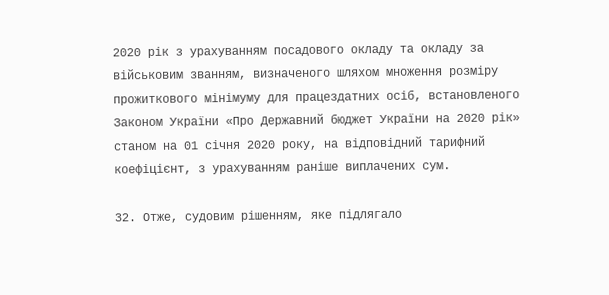2020 рік з урахуванням посадового окладу та окладу за військовим званням, визначеного шляхом множення розміру прожиткового мінімуму для працездатних осіб, встановленого Законом України «Про Державний бюджет України на 2020 рік» станом на 01 січня 2020 року, на відповідний тарифний коефіцієнт, з урахуванням раніше виплачених сум.

32. Отже, судовим рішенням, яке підлягало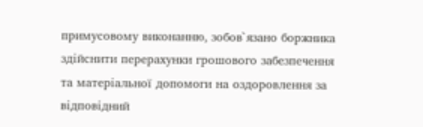примусовому виконанню, зобов`язано боржника здійснити перерахунки грошового забезпечення та матеріальної допомоги на оздоровлення за відповідний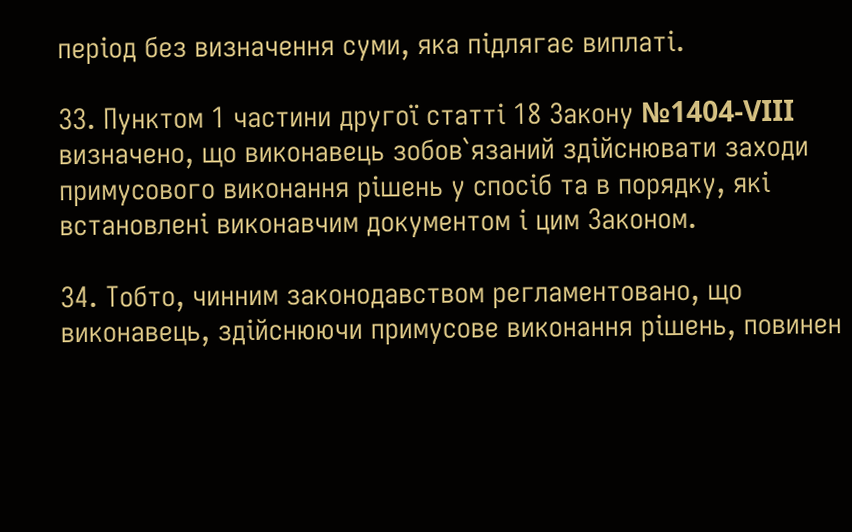період без визначення суми, яка підлягає виплаті.

33. Пунктом 1 частини другої статті 18 Закону №1404-VIII визначено, що виконавець зобов`язаний здійснювати заходи примусового виконання рішень у спосіб та в порядку, які встановлені виконавчим документом і цим Законом.

34. Тобто, чинним законодавством регламентовано, що виконавець, здійснюючи примусове виконання рішень, повинен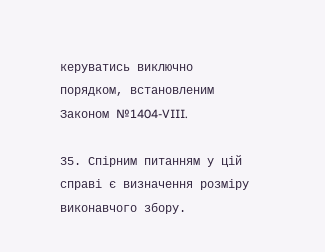керуватись виключно порядком, встановленим Законом №1404-VIII.

35. Спірним питанням у цій справі є визначення розміру виконавчого збору.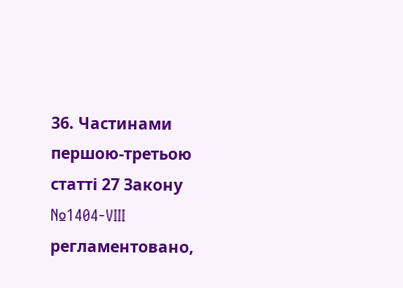36. Частинами першою-третьою статті 27 Закону №1404-VIII регламентовано,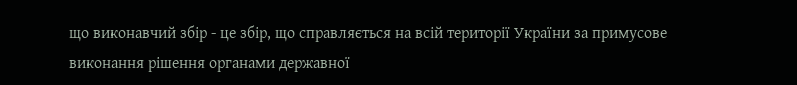що виконавчий збір - це збір, що справляється на всій території України за примусове виконання рішення органами державної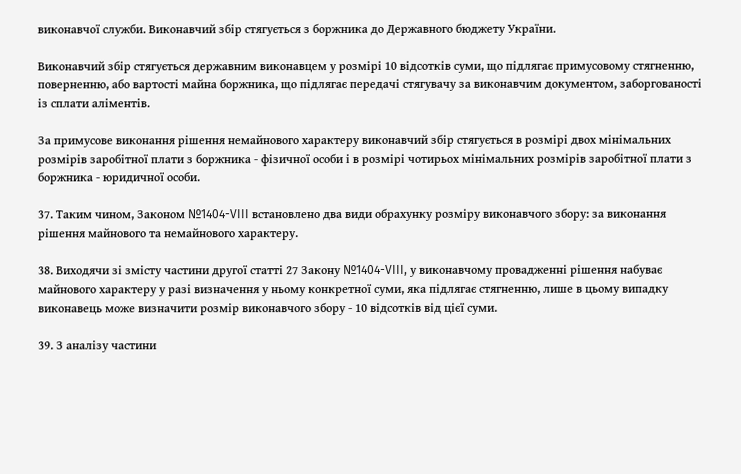виконавчої служби. Виконавчий збір стягується з боржника до Державного бюджету України.

Виконавчий збір стягується державним виконавцем у розмірі 10 відсотків суми, що підлягає примусовому стягненню, поверненню, або вартості майна боржника, що підлягає передачі стягувачу за виконавчим документом, заборгованості із сплати аліментів.

За примусове виконання рішення немайнового характеру виконавчий збір стягується в розмірі двох мінімальних розмірів заробітної плати з боржника - фізичної особи і в розмірі чотирьох мінімальних розмірів заробітної плати з боржника - юридичної особи.

37. Таким чином, Законом №1404-VIII встановлено два види обрахунку розміру виконавчого збору: за виконання рішення майнового та немайнового характеру.

38. Виходячи зі змісту частини другої статті 27 Закону №1404-VIII, у виконавчому провадженні рішення набуває майнового характеру у разі визначення у ньому конкретної суми, яка підлягає стягненню, лише в цьому випадку виконавець може визначити розмір виконавчого збору - 10 відсотків від цієї суми.

39. З аналізу частини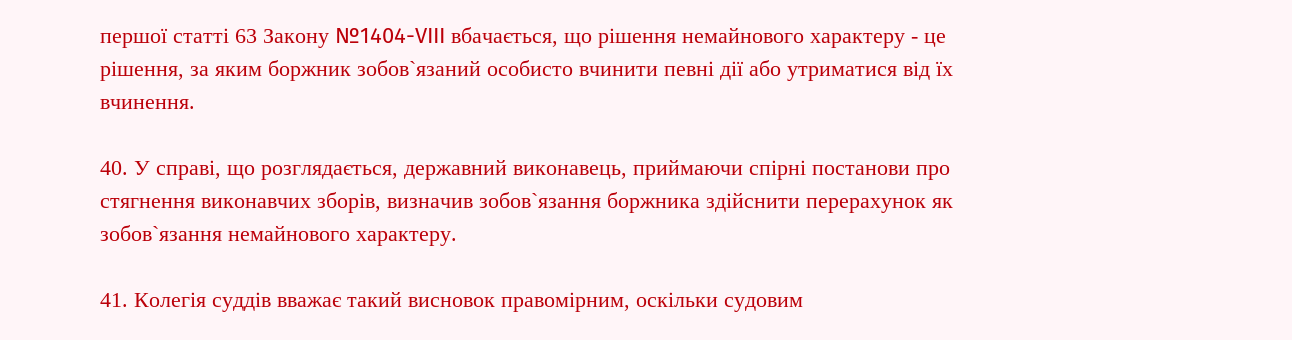першої статті 63 Закону №1404-VIII вбачається, що рішення немайнового характеру - це рішення, за яким боржник зобов`язаний особисто вчинити певні дії або утриматися від їх вчинення.

40. У справі, що розглядається, державний виконавець, приймаючи спірні постанови про стягнення виконавчих зборів, визначив зобов`язання боржника здійснити перерахунок як зобов`язання немайнового характеру.

41. Колегія суддів вважає такий висновок правомірним, оскільки судовим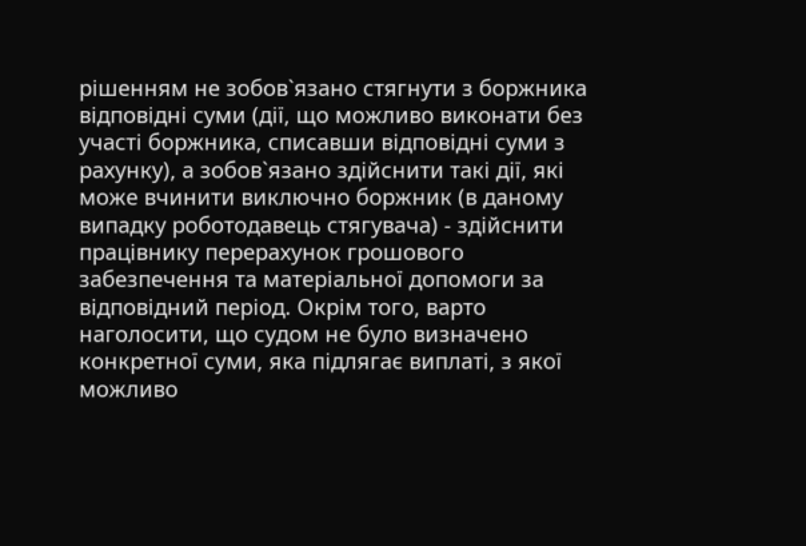рішенням не зобов`язано стягнути з боржника відповідні суми (дії, що можливо виконати без участі боржника, списавши відповідні суми з рахунку), а зобов`язано здійснити такі дії, які може вчинити виключно боржник (в даному випадку роботодавець стягувача) - здійснити працівнику перерахунок грошового забезпечення та матеріальної допомоги за відповідний період. Окрім того, варто наголосити, що судом не було визначено конкретної суми, яка підлягає виплаті, з якої можливо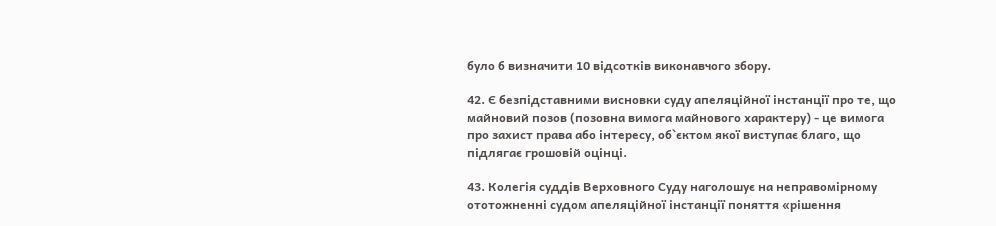було б визначити 10 відсотків виконавчого збору.

42. Є безпідставними висновки суду апеляційної інстанції про те, що майновий позов (позовна вимога майнового характеру) - це вимога про захист права або інтересу, об`єктом якої виступає благо, що підлягає грошовій оцінці.

43. Колегія суддів Верховного Суду наголошує на неправомірному ототожненні судом апеляційної інстанції поняття «рішення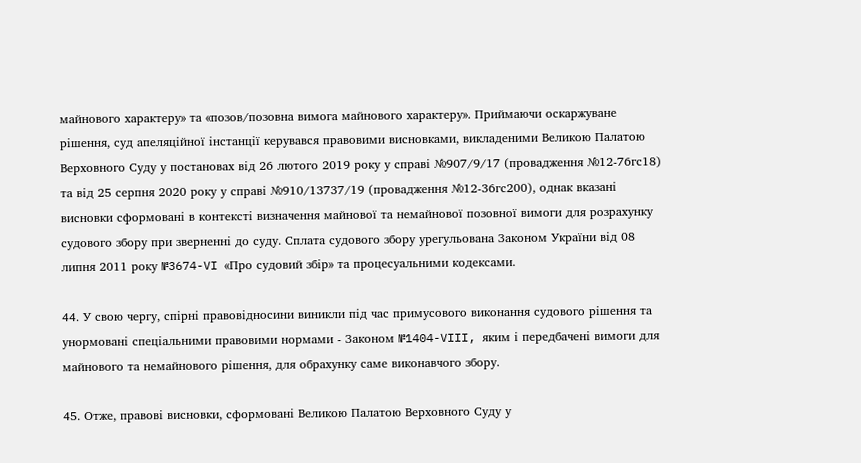майнового характеру» та «позов/позовна вимога майнового характеру». Приймаючи оскаржуване рішення, суд апеляційної інстанції керувався правовими висновками, викладеними Великою Палатою Верховного Суду у постановах від 26 лютого 2019 року у справі №907/9/17 (провадження №12-76гс18) та від 25 серпня 2020 року у справі №910/13737/19 (провадження №12-36гс200), однак вказані висновки сформовані в контексті визначення майнової та немайнової позовної вимоги для розрахунку судового збору при зверненні до суду. Сплата судового збору урегульована Законом України від 08 липня 2011 року №3674-VI «Про судовий збір» та процесуальними кодексами.

44. У свою чергу, спірні правовідносини виникли під час примусового виконання судового рішення та унормовані спеціальними правовими нормами - Законом №1404-VIII, яким і передбачені вимоги для майнового та немайнового рішення, для обрахунку саме виконавчого збору.

45. Отже, правові висновки, сформовані Великою Палатою Верховного Суду у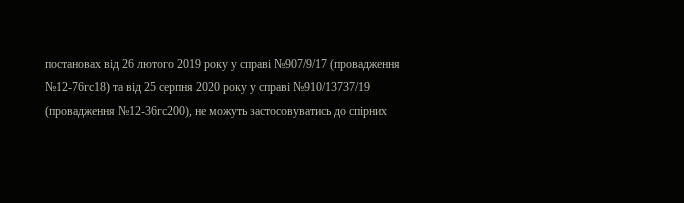постановах від 26 лютого 2019 року у справі №907/9/17 (провадження №12-76гс18) та від 25 серпня 2020 року у справі №910/13737/19 (провадження №12-36гс200), не можуть застосовуватись до спірних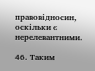правовідносин, оскільки є нерелевантними.

46. Таким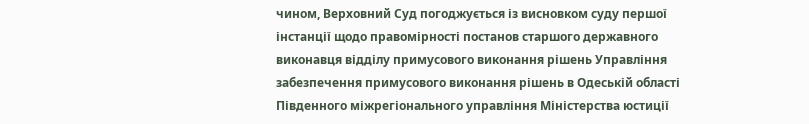чином, Верховний Суд погоджується із висновком суду першої інстанції щодо правомірності постанов старшого державного виконавця відділу примусового виконання рішень Управління забезпечення примусового виконання рішень в Одеській області Південного міжрегіонального управління Міністерства юстиції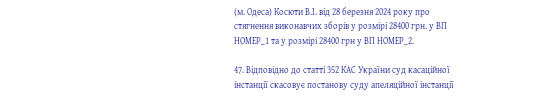(м. Одеса) Косюти В.І. від 28 березня 2024 року про стягнення виконавчих зборів у розмірі 28400 грн. у ВП НОМЕР_1 та у розмірі 28400 грн у ВП НОМЕР_2.

47. Відповідно до статті 352 КАС України суд касаційної інстанції скасовує постанову суду апеляційної інстанції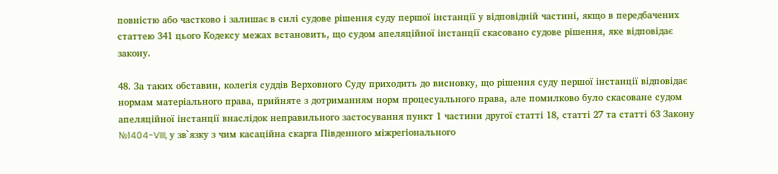повністю або частково і залишає в силі судове рішення суду першої інстанції у відповідній частині, якщо в передбачених статтею 341 цього Кодексу межах встановить, що судом апеляційної інстанції скасовано судове рішення, яке відповідає закону.

48. За таких обставин, колегія суддів Верховного Суду приходить до висновку, що рішення суду першої інстанції відповідає нормам матеріального права, прийняте з дотриманням норм процесуального права, але помилково було скасоване судом апеляційної інстанції внаслідок неправильного застосування пункт 1 частини другої статті 18, статті 27 та статті 63 Закону №1404-VIII, у зв`язку з чим касаційна скарга Південного міжрегіонального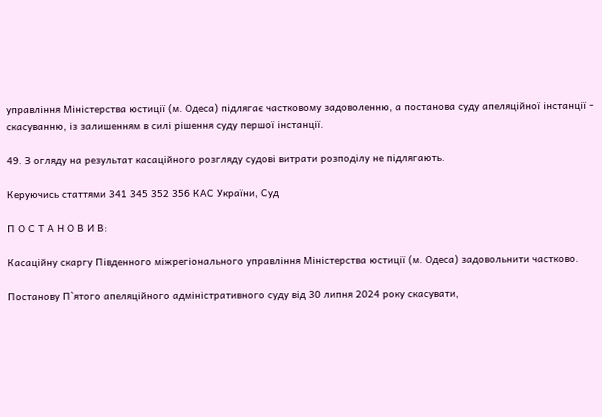управління Міністерства юстиції (м. Одеса) підлягає частковому задоволенню, а постанова суду апеляційної інстанції - скасуванню, із залишенням в силі рішення суду першої інстанції.

49. З огляду на результат касаційного розгляду судові витрати розподілу не підлягають.

Керуючись статтями 341 345 352 356 КАС України, Суд

П О С Т А Н О В И В:

Касаційну скаргу Південного міжрегіонального управління Міністерства юстиції (м. Одеса) задовольнити частково.

Постанову П`ятого апеляційного адміністративного суду від 30 липня 2024 року скасувати,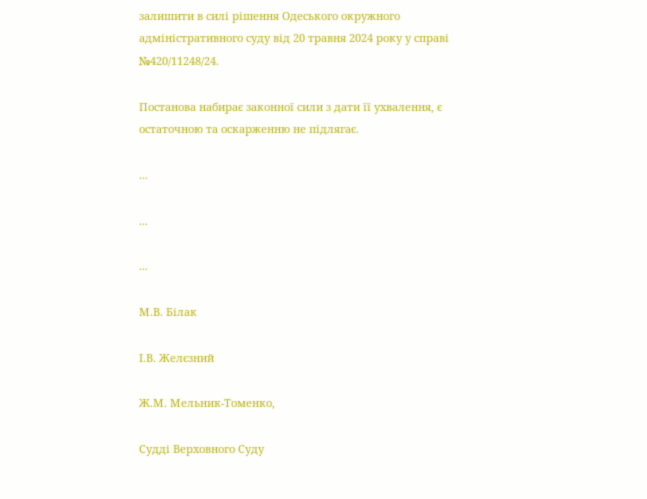залишити в силі рішення Одеського окружного адміністративного суду від 20 травня 2024 року у справі №420/11248/24.

Постанова набирає законної сили з дати її ухвалення, є остаточною та оскарженню не підлягає.

...

...

...

М.В. Білак

І.В. Желєзний

Ж.М. Мельник-Томенко,

Судді Верховного Суду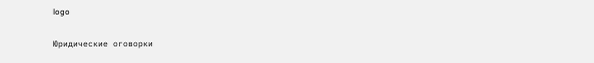logo

Юридические оговорки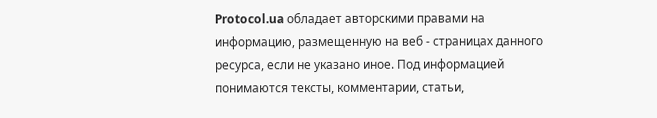Protocol.ua обладает авторскими правами на информацию, размещенную на веб - страницах данного ресурса, если не указано иное. Под информацией понимаются тексты, комментарии, статьи,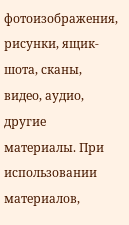фотоизображения, рисунки, ящик-шота, сканы, видео, аудио, другие материалы. При использовании материалов,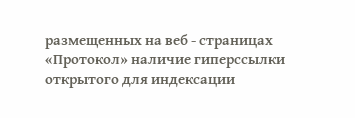размещенных на веб - страницах «Протокол» наличие гиперссылки открытого для индексации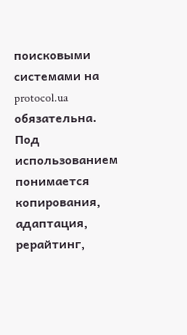поисковыми системами на protocol.ua обязательна. Под использованием понимается копирования, адаптация, рерайтинг,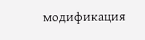модификация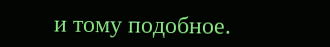и тому подобное.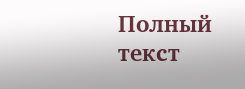Полный текст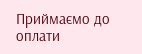Приймаємо до оплати